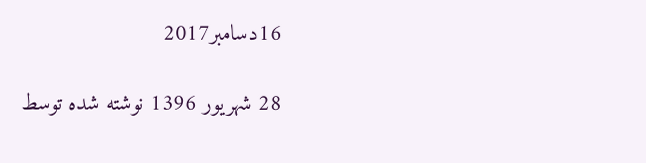16دسامبر2017

28 شهریور 1396 نوشته شده توسط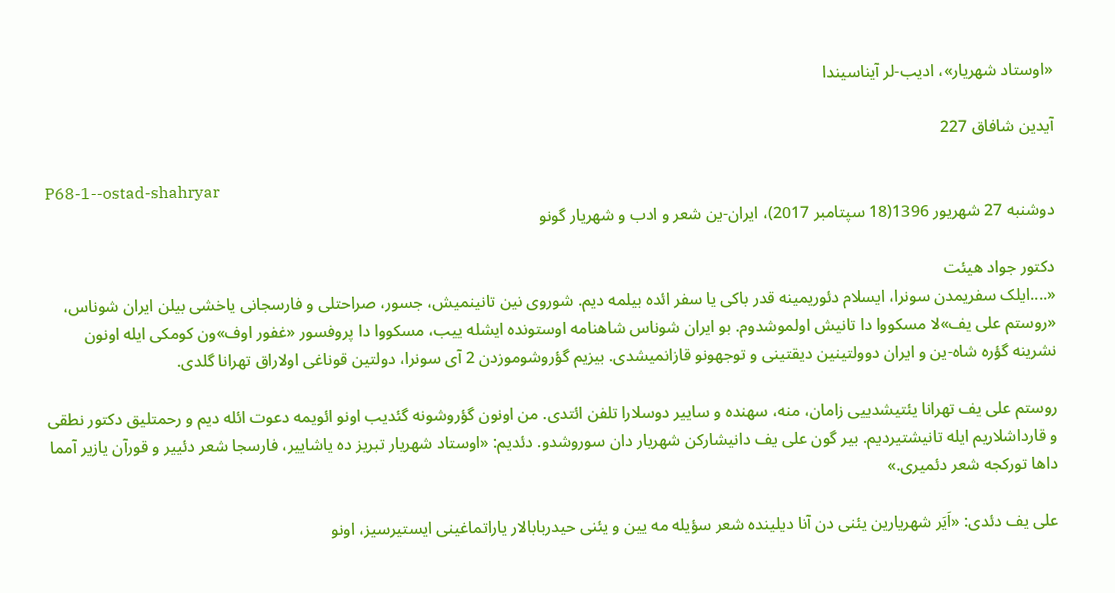«اوستاد شهریار»، ادیب-لر آیناسیندا

آیدین شافاق 227

P68-1--ostad-shahryar
دوشنبه 27 شهریور 1396(18 سپتامبر 2017)، ایران-ین شعر و ادب و شهریار گونو

دکتور جواد هیئت
«....ایلک سفریمدن سونرا، ایسلام دئوریمینه قدر باکی یا سفر ائده بیلمه دیم. شوروی نین تانینمیش، جسور، صراحتلی و فارسجانی یاخشی بیلن ایران شوناس، «روستم علی یف»لا مسکووا دا تانیش اولموشدوم. بو ایران شوناس شاهنامه اوستونده ایشله ییب، مسکووا دا پروفسور «غفور اوف»ون کومکی ایله اونون نشرینه گؤره شاه-ین و ایران دوولتینین دیقتینی و توجهونو قازانمیشدی. بیزیم گؤروشوموزدن 2 آی سونرا، دولتین قوناغی اولاراق تهرانا گلدی.

روستم علی یف تهرانا یئتیشدییی زامان، منه، سهنده و ساییر دوسلارا تلفن ائتدی. من اونون گؤروشونه گئدیب اونو ائویمه دعوت ائله دیم و رحمتلیق دکتور نطقی و قارداشلاریم ایله تانیشتیردیم. بیر گون علی یف دانیشارکن شهریار دان سوروشدو. دئدیم: «اوستاد شهریار تبریز ده یاشاییر، فارسجا شعر دئییر و قورآن یازیر آمما داها تورکجه شعر دئمیری.»

علی یف دئدی: «اَیَر شهریارین یئنی دن آنا دیلینده شعر سؤیله مه یین و یئنی حیدربابالار یاراتماغینی ایستیرسیز، اونو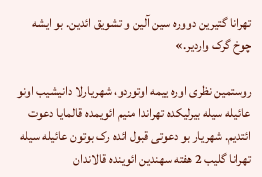تهرانا گتیرین دووره سین آلین و تشویق ائدین. بو ایشه چوخ گرک واردیر.»

روستمین نظری اوره ییمه اوتوردو، شهریارلا دانیشیب اونو عائیله سیله بیرلیکده تهراندا منیم ائویمده قالمایا دعوت ائتدیم. شهریار بو دعوتی قبول ائده رک بوتون عائیله سیله تهرانا گلیب 2 هفته سهندین ائوینده قالاندان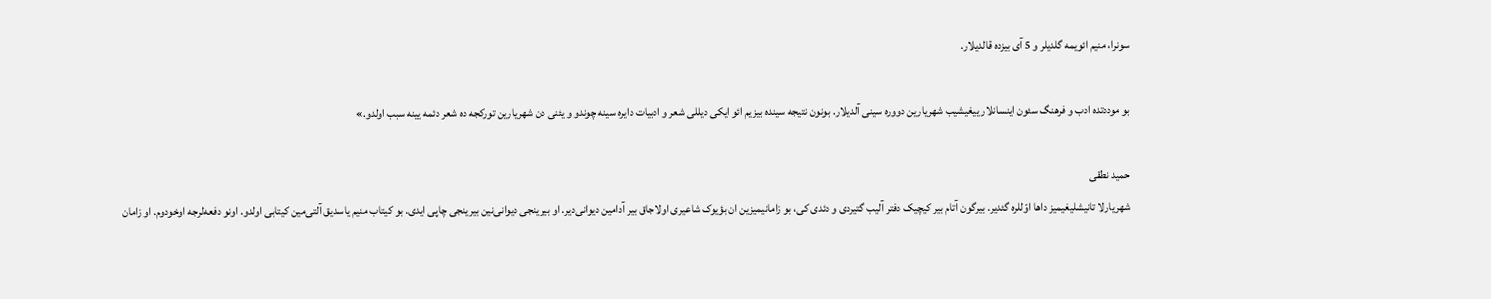سونرا، منیم ائویمه گلدیلر و 5 آی بیزده قالدیلار.

بو موددتده ادب و فرهنگ سئون اینسانلار ییغیشیب شهریارین دووره سینی آلدیلار. بونون نتیجه سینده بیزیم ائو ایکی دیللی شعر و ادبیات دایره سینه چوندو و یئنی دن شهریارین تورکجه ده شعر دئمه یینه سبب اولدو.»

حمید نطقی
شهریارلا تانیشلیغیمیز داها اوّللره گئدیر. بیرگون آتام بیر کیچیک دفتر آلیب گتیردی و دئدی کی، بو زامانیمیزین ان بؤیوک شاعیری اولاجاق بیر آدامین دیوانی‌دیر. او بیرینجی دیوانی‌نین بیرینجی چاپی ایدی. بو کیتاب منیم یاسدیق آلتی‌مین کیتابی اولدو. اونو دفعه‌لرجه اوخودوم. او زامان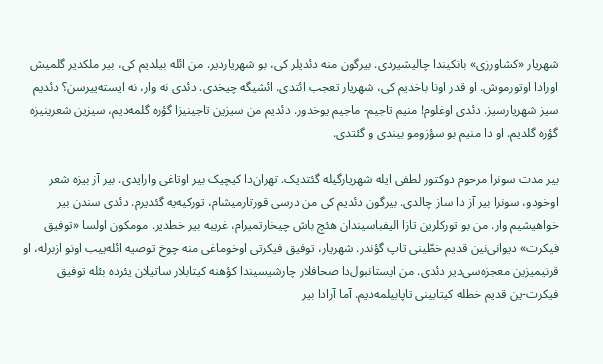شهریار «کشاورزی» بانکیندا چالیشیردی. بیرگون منه دئدیلر کی، بو شهریاردیر. من ائله بیلدیم کی، بیر ملکدیر گلمیش اورادا اوتورموش. او قدر اونا باخدیم کی، شهریار تعجب ائتدی. ائشیگه چیخدی. دئدی نه وار، نه ایسته‌ییرسن؟ دئدیم سیز شهریارسیز. دئدی اوغلوم! منیم تاجیم- ماجیم یوخدور. دئدیم من سیزین تاجینیزا گؤره گلمه‌دیم، سیزین شعرینیزه گؤره گلدیم. او دا منیم بو سؤزومو بیندی و گئتدی.

بیر مدت سونرا مرحوم دوکتور لطفی ایله شهریارگیله گئتدیک. تهران‌دا کیچیک بیر اوتاغی وارایدی. بیر آز بیزه شعر اوخودو، سونرا بیر آز دا ساز چالدی. بیرگون دئدیم کی من درسی قورتارمیشام، تورکیه‌یه گئدیرم. دئدی سندن بیر خواهیشیم وار. من بو تورکلرین تازا الیفباسیندان هئچ باش چیخارتمیرام، غریبه بیر خطدیر. مومکون اولسا «توفیق فیکرت» دیوانی‌نین قدیم خطّینی تاپ گؤندر. شهریار، توفیق فیکرتی اوخوماغی منه چوخ توصیه ائله‌ییب اونو ازبرله، او قرنیمیزین معجزه‌سی‌دیر دئدی. من ایستانبول‌دا صحافلار چارشیسیندا کؤهنه کیتابلار ساتیلان یئرده بئله توفیق فیکرت-ین قدیم خطله کیتابینی تاپابیلمه‌دیم. آما آرادا بیر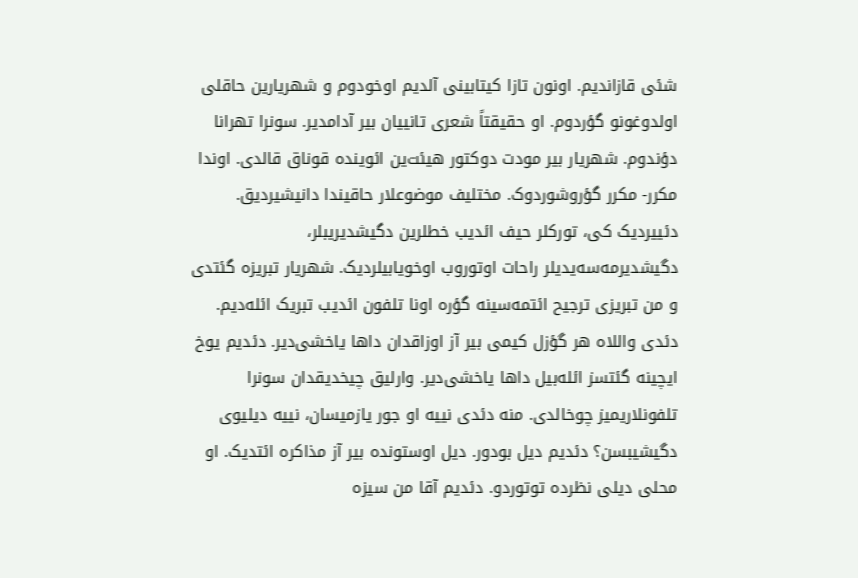شئی قازاندیم. اونون تازا کیتابینی آلدیم اوخودوم و شهریارین حاقلی اولدوغونو گؤردوم. او حقیقتاً شعری تانییان بیر آدامدیر. سونرا تهرانا دؤندوم. شهریار بیر مودت دوکتور هیئت‌ین ائوینده قوناق قالدی. اوندا مکرر- مکرر گؤروشوردوک. مختلیف موضوعلار حاقیندا دانیشیردیق. دئییردیک کی، تورکلر حیف ائدیب خطلرین دگیشدیریبلر، دگیشدیرمه‌سه‌یدیلر راحات اوتوروب اوخویابیلردیک. شهریار تبریزه گئتدی و من تبریزی ترجیح ائتمه‌سینه گؤره اونا تلفون ائدیب تبریک ائله‌دیم. دئدی واللاه هر گؤزل کیمی بیر آز اوزاقدان داها یاخشی‌دیر. دئدیم یوخ ایچینه گئتسز ائله‌بیل داها یاخشی‌دیر. وارلیق چیخدیقدان سونرا تلفونلاریمیز چوخالدی. منه دئدی نییه او جور یازمیسان، نییه دیلیوی دگیشیبسن؟ دئدیم دیل بودور. دیل اوستونده بیر آز مذاکره ائتدیک. او محلی دیلی نظرده توتوردو. دئدیم آقا من سیزه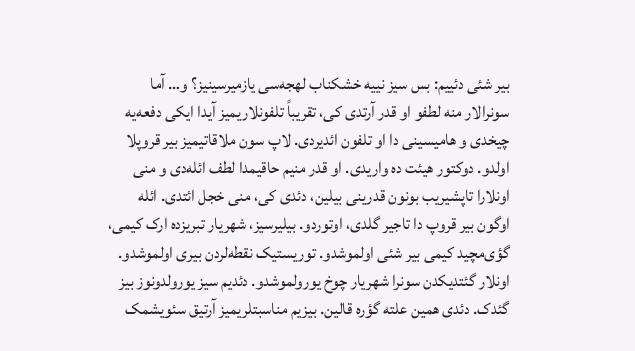بیر شئی دئییم: بس سیز نییه خشکناب لهجه‌سی یازمیرسینیز؟ و… آما سونرالار منه لطفو او قدر آرتدی کی، تقریباً تلفونلاریمیز آیدا ایکی دفعه‌یه چیخدی و هامیسینی دا او تلفون ائدیردی. لاپ سون ملاقاتیمیز بیر قروپلا اولدو. دوکتور هیئت ده واریدی. او قدر منیم حاقیمدا لطف ائله‌دی و منی اونلارا تاپشیریب بونون قدرینی بیلین، دئدی کی، منی خجل ائتدی. ائله اوگون بیر قروپ دا تاجیر گلدی، اوتوردو. بیلیرسیز، شهریار تبریزده ارک کیمی، گؤی‌مچید کیمی بیر شئی اولموشدو. توریستیک نقطه‌لردن بیری اولموشدو. اونلار گئتدیکدن سونرا شهریار چوخ یورولموشدو. دئدیم سیز یورولدونوز بیز گئدک. دئدی همین علته گؤره قالین. بیزیم مناسبتلریمیز آرتیق سئویشمک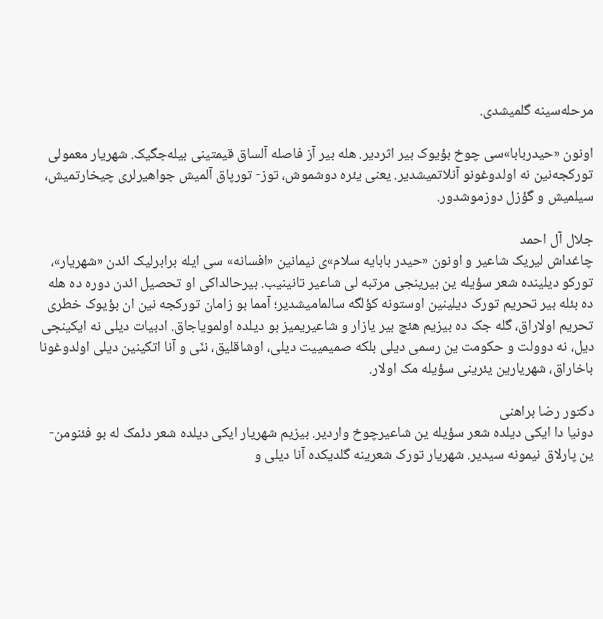مرحله‌سینه گلمیشدی.

اونون «حیدربابا»سی چوخ بؤیوک بیر اثردیر. هله بیر آز فاصله آلساق قیمتینی بیله‌جگیک. شهریار معمولی تورکجه‌نین نه اولدوغونو آنلاتمیشدیر. یعنی یئره دوشموش، توز- تورپاق آلمیش جواهیرلری چیخارتمیش، سیلمیش و گؤزل دوزموشدور.

جلال آل احمد
چاغداش لیریک شاعیر و اونون «حیدر بابایه سلام»ی نیمانین «افسانه» سی ایله برابرلیک ائدن «شهریار»،  تورکو دیلینده شعر سؤیله ین بیرینجی مرتبه لی شاعیر تانینیب. بیرحالداکی او تحصیل ائدن دوره ده هله ده بئله بیر تحریم تورک دیلینین اوستونه کؤلگه سالمامیشدیر؛ آمما بو زامان تورکجه نین ان بؤیوک خطری تحریم اولاراق، گله جک ده بیزیم هئچ بیر یازار و شاعیریمیز بو دیلده اولمویاجاق. ادبیات دیلی نه ایکینجی دیل، نه دوولت و حکومت ین رسمی دیلی بلکه صمیمییت دیلی، اوشاقلیق، ننّی و آنا اتکینین دیلی اولدوغونا باخاراق، شهریارین یئرینی سؤیله مک اولار.

دکتور رضا براهنی
دونیا دا ایکی دیلده شعر سؤیله ین شاعیرچوخ واردیر. بیزیم شهریار ایکی دیلده شعر دئمک له بو فئنومن-ین پارلاق نیمونه سیدیر. شهریار تورک شعرینه گلدیکده آنا دیلی و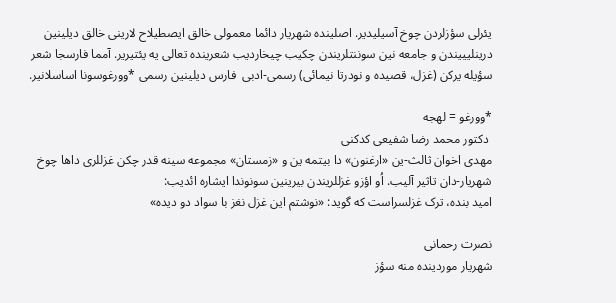یئرلی سؤزلردن چوخ آسیلیدیر. اصلینده شهریار دائما معمولی خالق ایصطیلاح لارینی خالق دیلینین درینلیییندن و جامعه نین سوننتلریندن چکیب چیخاردیب شعرینده تعالی یه یئتیریر. آمما فارسجا شعر سؤیله یرکن (غزل، قصیده و نودرتا نیمائی) رسمی-ادبی  فارس دیلینین رسمی *وورغوسونا اساسلانیر.

*وورغو = لهجه
 دکتور محمد رضا شفیعی کدکنی
مهدی اخوان ثالث-ین «ارغنون» دا بیتمه ین و «زمستان» مجموعه سینه قدر چکن غزللری داها چوخ شهریار-دان تاثیر آلیب. اُو اؤزو غزللریندن بیرینین سونوندا ایشاره ائدیب:
امید بنده، ترک غزلسراست که گوید: «نوشتم این غزل نغز با سواد دو دیده»

نصرت رحمانی
شهریار موردینده منه سؤز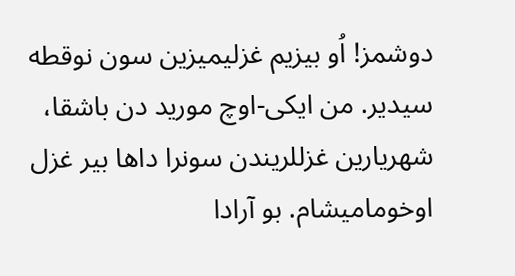دوشمز! اُو بیزیم غزلیمیزین سون نوقطه سیدیر. من ایکی-اوچ مورید دن باشقا، شهریارین غزللریندن سونرا داها بیر غزل اوخومامیشام. بو آرادا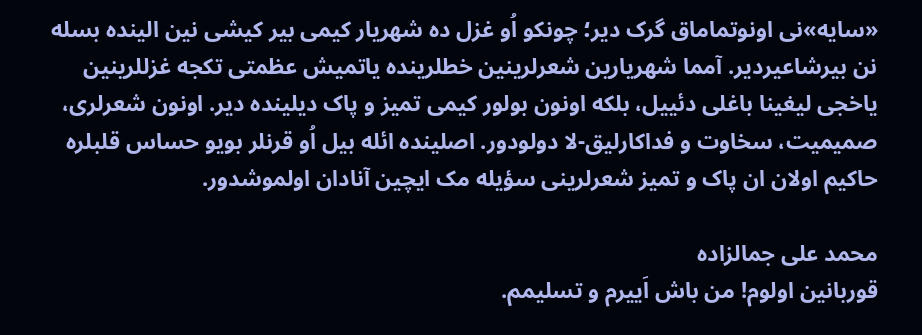«سایه»نی اونوتماماق گرک دیر؛ چونکو اُو غزل ده شهریار کیمی بیر کیشی نین الینده بسله نن بیرشاعیردیر. آمما شهریارین شعرلرینین خطلرینده یاتمیش عظمتی تکجه غزللرینین یاخجی لیغینا باغلی دئییل، بلکه اونون بولور کیمی تمیز و پاک دیلینده دیر. اونون شعرلری، صمیمیت، سخاوت و فداکارلیق-لا دولودور. اصلینده ائله بیل اُو قرنلر بویو حساس قلبلره حاکیم اولان ان پاک و تمیز شعرلرینی سؤیله مک ایچین آنادان اولموشدور.

محمد علی جمالزاده
قوربانین اولوم! من باش اَییرم و تسلیمم.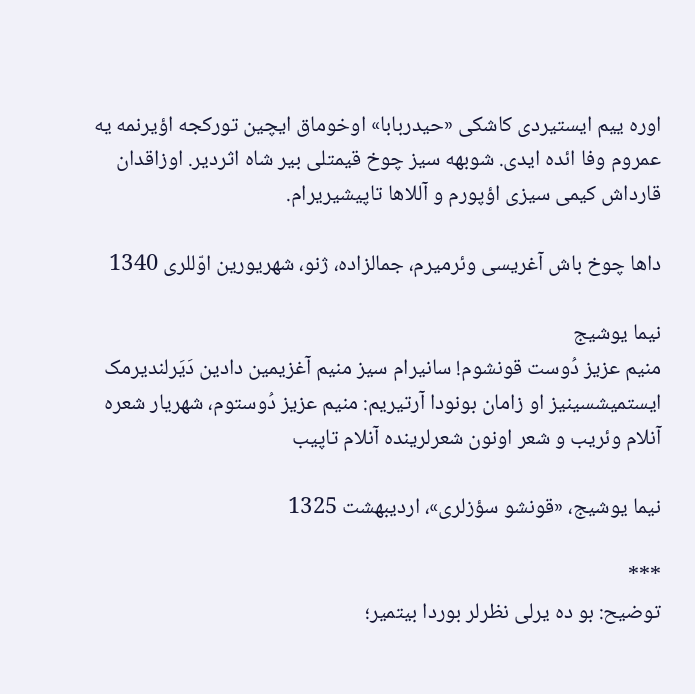اوره ییم ایستیردی کاشکی «حیدربابا» اوخوماق ایچین تورکجه اؤیرنمه یه عمروم وفا ائده ایدی. شوبهه سیز چوخ قیمتلی بیر شاه اثردیر. اوزاقدان قارداش کیمی سیزی اؤپورم و آللاها تاپیشیریرام.

داها چوخ باش آغریسی وئرمیرم، جمالزاده، ژنو، شهریورین اوّللری 1340

نیما یوشیج
منیم عزیز دُوست قونشوم! سانیرام سیز منیم آغزیمین دادین دَیَرلندیرمک ایستمیشسینیز او زامان بونودا آرتیریم: منیم عزیز دُوستوم، شهریار شعره آنلام وئریب و شعر اونون شعرلرینده آنلام تاپیب

نیما یوشیج، «قونشو سؤزلری»، اردیبهشت 1325

***
توضیح: بو ده یرلی نظرلر بوردا بیتمیر؛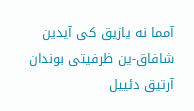آمما نه یازیق کی آیدین شافاق-ین ظرفیتی بوندان آرتیق دئییل